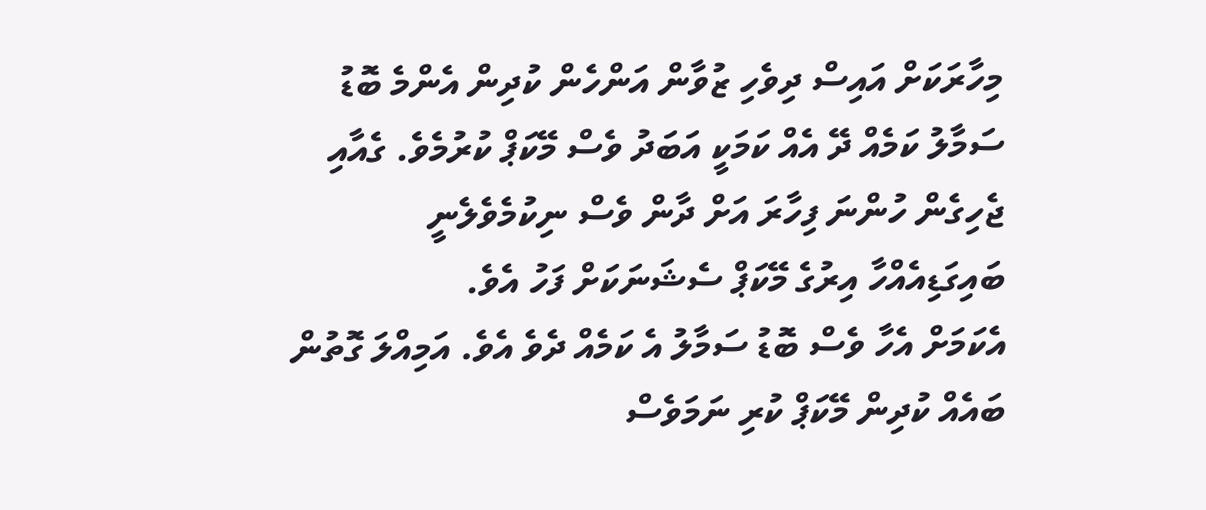މިހާރަކަށް އައިސް ދިވެހި ޒުވާން އަންހެން ކުދިން އެންމެ ބޮޑު ސަމާލު ކަމެއް ދޭ އެއް ކަމަކީ އަބަދު ވެސް މޭކަޕް ކުރުމެވެ. ގެއާއި ޖެހިގެން ހުންނަ ފިހާރަ އަށް ދާން ވެސް ނިކުމެވެލެނީ ބައިގަޑިއެއްހާ އިރުގެ މޭކަޕް ސެޝަނަކަށް ފަހު އެވެ.
އެކަމަށް އެހާ ވެސް ބޮޑު ސަމާލު އެ ކަމެއް ދެވެ އެވެ. އަމިއްލަ ގޮތުން ބައެއް ކުދިން މޭކަޕް ކުރި ނަމަވެސް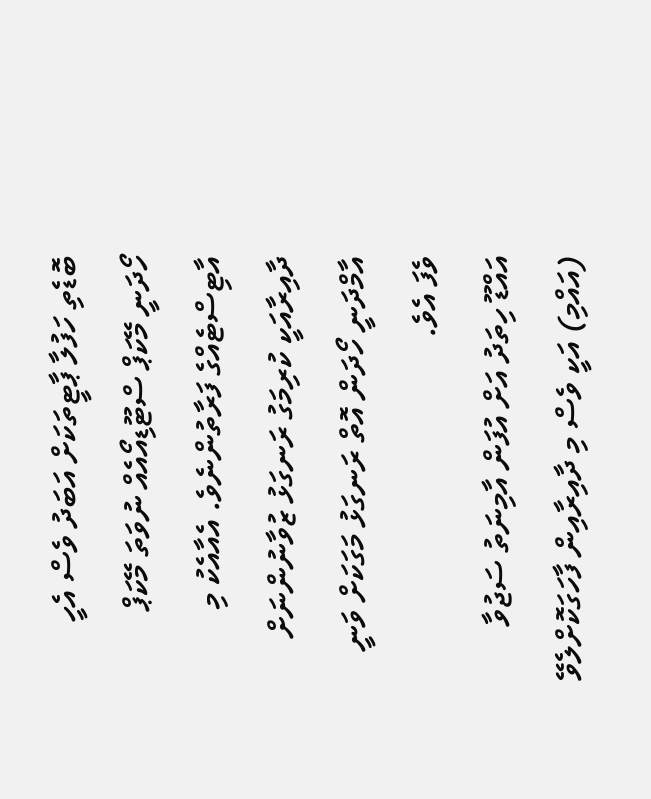ބޮޑެތި ހަފުލާ ޕާޓީތަކަށް އަބަދު ވެސް އެހީ ހޯދަނީ މޭކަޕް ސްޓޫޑިއޯއެއް ނުވަތަ މޭކަޕް އާޓިސްޓެއްގެ ފަރާތުންނެވެ. އެއާއެކު މި ދާއިރާއަކީ ކުރިމަގު ރަނގަޅު ޒުވާނުންނަށް އާމްދަނީ ހޯދަން އޮތް ރަނގަޅު މަގަކަށް ވަނީ ވެފަ އެވެ.
އައްޑޫ ހިތަދު އަށް އުފަން އާމިނަތު ސަޖުވާ (އައްމި) އަކީ ވެސް މި ދާއިރާއިން ފާހަގަކޮށްލެވޭ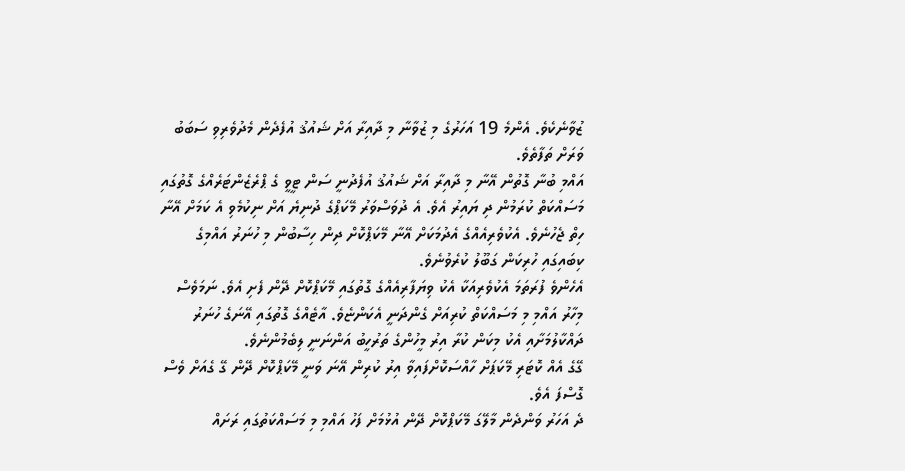ޒުވާނެކެވެ. އެންމެ 19 އަހަރުގެ މި ޒުވާނާ މި ދާއިރާ އަށް ޝައުޤު އުފެދެން މެދުވެރިވި ސަބަބު ވަރަށް ތަފާތެވެ.
އައްމި ބުނާ ގޮތުން އޭނާ މި ދާއިރާ އަށް ޝައުޤު އުފެދުނީ ސަން ޓީވީ ގެ ޕްރެޒެންޓަރެއްގެ ގޮތުގައި މަސައްކަތް ކުރަމުން ދި ޔައިރު އެވެ. އެ ދުވަސްވަރު މޭކަޕްގެ ދުނިޔެ އަށް ނިކުމެވި އެ ކަމަށް އޭނާ ހިތް ޖެހުނެވެ. އެކުވެރިއެއްގެ އެދުމަކަށް އޭނާ މޭކަޕްކޮށް ދިން ހިސާބުން މި ހުނަރު އައްމިގެ ކިބައިގައި ހުރިކަން ގަބޫލު ކުރެވުނެވެ.
އެހެންވެ ފުރަތަމަ އެކުވެރިއަކާ އެކު ވިޔަފާރިއެއްގެ ގޮތުގައި މޭކަޕްކޮށް ދޭން ފެށި އެވެ. ނަމަވެސް މިހާރު އައްމި މި މަސައްކަތް ކުރިއަށް ގެންދަނީ އެކަންޏެވެ. އާޓެއްގެ ގޮތުގައި އޭނަގެ ހުނަރު ދައްކާލުމަށާއި އެކު މިކަން ކުރާ އިރު މީހުންގެ ތަރުހީބު އަންނަނީ ލިބެމުންނެވެ.
ގޭގެ އެއް ކޮޓަރި މޭކަޕަށް ހާއްސަކޮށްފައިވާ އިރު ކުރިން އޭނަ ވަނީ މޭކަޕްކޮށް ދޭން ގޭ ގެއަށް ވެސް ގޮސްފަ އެވެ.
ދެ އަހަރު ވަންދެން މާލޭގަ މޭކަޕްކޮށް ދޭން އުޅުމަށް ފަހު އައްމި މި މަސައްކަތުގައި ރަށައް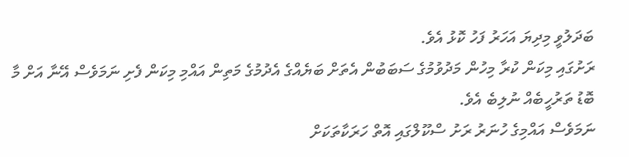ބަދަލުވީ މިދިޔަ އަހަރު ފަހު ކޮޅު އެވެ.
ރަށުގައި މިކަން ކުރާ މިހުން މަދުވުމުގެ ސަބަބުން އެތަށް ބަޔެއްގެ އެދުމުގެ މަތިން އައްމި މިކަން ފެށި ނަމަވެސް އޭނާ އަށް މާ ބޮޑު ތަރުހީބެއް ނުލިބެ އެވެ.
ނަމަވެސް އައްމިގެ ހުނަރު ރަށު ސްކޫލްގައި އޮތް ހަރަކާތަކަށް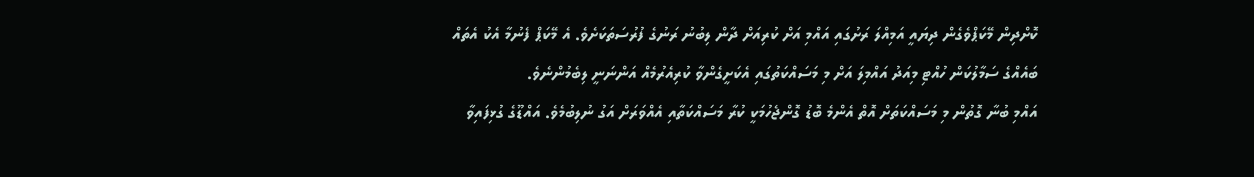ކޮށްދިން މޭކަޕްވެގެން ދިޔައީ އަމިއްލަ ރަށުގައި އައްމި އަށް ކުރިއަށް ދާން ލިބުނު ރަނުގެ ފުރުސަތަކަށެވެ. އެ މޭކަޕް ފެނުމާ އެކު އެތައް ބައެއްގެ ސަމާލުކަން ހުއްޓި މިއަދު އައްމިލަ އަށް މި މަސައްކަތުގައި އެކަށީގެންވާ ކުރިއެރުމެއް އަންނަނީ ލިބެމުންނެވެ.
އައްމި ބުނާ ގޮތުން މި މަސައްކަތަށް އޮތް އެންމެ ބޮޑު ގޮންޖެހުމަކީ ކުރާ މަސައްކަތާއި އެއްވަރަށް އަގު ނުލިބުމެވެ. އައްޑޫގެ ގުޅިފައިވާ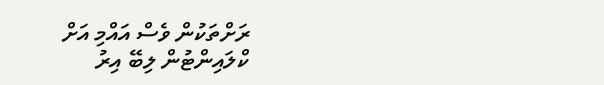ރަށްތަކުން ވެސް އައްމި އަށް ކްލައިންޓުން ލިބޭ އިރު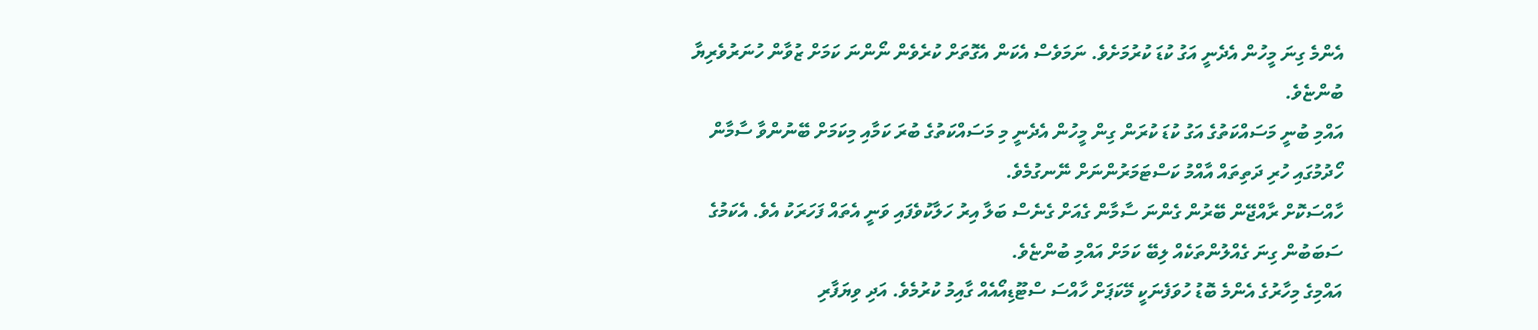އެންމެ ގިނަ މީހުން އެދެނީ އަގު ކުޑަ ކުރުމަށެވެ. ނަމަވެސް އެކަން އެގޮތަށް ކުރެވެން ނޯންނަ ކަމަށް ޒުވާން ހުނަރުވެރިޔާ ބުންޏެވެ.
އައްމި ބުނީ މަސައްކަތުގެ އަގު ކުޑަ ކުރަން ގިން މީހުން އެދެނީ މި މަސައްކަތުގެ ބުރަ ކަމާއި މިކަމަށް ބޭނުންވާ ސާމާން ހޯދުމުގައި ހުރި ދަތިތައް އާއްމު ކަސްޓަމަރުންނަށް ނޭނގުމެވެ.
ހާއްސަކޮށް ރާއްޖޭން ބޭރުން ގެންނަ ސާމާން ގެއަށް ގެނެސް ބަލާ އިރު ހަލާކުވެފައި ވަނީ އެތައް ފަހަރަކު އެވެ. އެކަމުގެ ސަބަބުން ގިނަ ގެއްލުންތަކެއް ލިބޭ ކަމަށް އައްމި ބުންޏެވެ.
އައްމިގެ މިހާރުގެ އެންމެ ބޮޑު ހުވަފެނަކީ މޭކަޕަށް ހާއްސަ ސްޓޫޑިއޯއެއް ގާއިމު ކުރުމެވެ. އަދި ވިޔަފާރި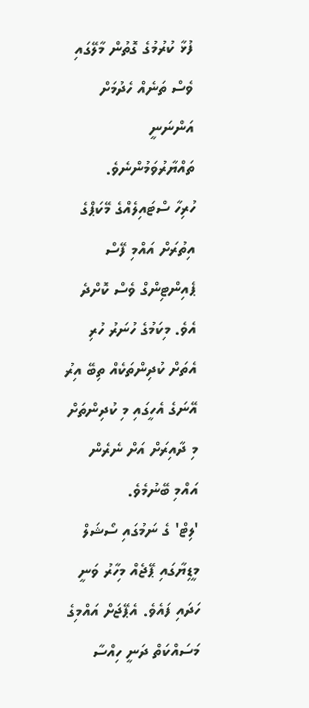ފުޅާ ކުރުމުގެ ގޮތުން މާލޭގައި ވެސް ތަނެއް ހެދުމަށް އަންނަނީ ތައްޔާރުވަމުންނެވެ.
ހުރިހާ ސްޓައިލެއްގެ މޭކަޕްގެ އިތުރަށް އައްމި ފޭސް ޕެއިންޓިންގް ވެސް ކޮށްދެ އެވެ. މިކަމުގެ ހުނަރު ހުރި އެތަށް ކުދިންތަކެއް ތިބޭ އިރު އޭނަގެ އެހީގައި މި ކުދިންތަށް މި ދާއިރަށް އަށް ނެރެން އައްމި ބޭނުމެވެ.
'ލިޓް' ގެ ނަމުގައި ސޯޝަލް މީޑިޔާގައި ޕޭޖެއް މިހާރު ވަނީ ހަދައި ފައެވެ. އެޕޭޖަށް އައްމިގެ މަސައްކަތް ދަނީ ހިއްސާ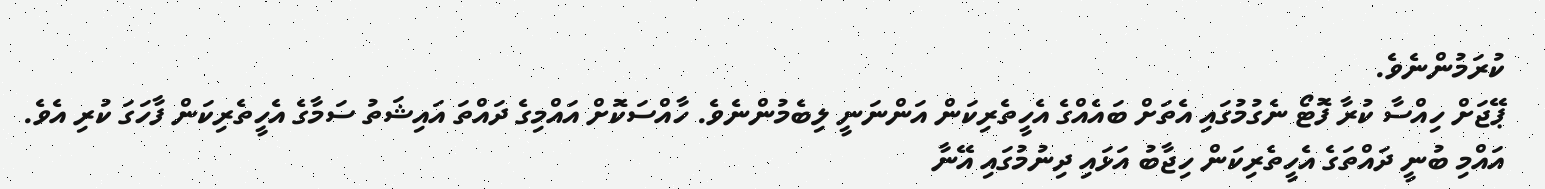ކުރަމުންނެވެ.
ޕޭޖަށް ހިއްސާ ކުރާ ފޮޓޯ ނެގުމުގައި އެތަށް ބައެއްގެ އެހީތެރިކަން އަންނަނީ ލިބެމުންނެވެ. ހާއްސަކޮށް އައްމިގެ ދައްތަ އައިޝަތު ސަމާގެ އެހީތެރިކަން ފާހަގަ ކުރި އެވެ. އައްމި ބުނީ ދައްތަގެ އެހީތެރިކަން ހިޖާބު އަޅައި ދިނުމުގައި އޭނާ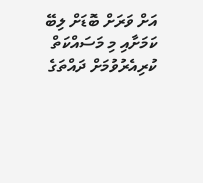އަށް ވަރަށް ބޮޑަށް ލިބޭ ކަމަށާއި މި މަސައްކަތް ކުރިއެރުވުމަށް ދައްތަގެ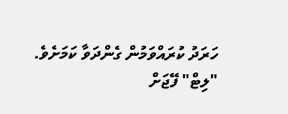ހަރަދު ކުރައްވަމުން ގެންދަވާ ކަމަށެވެ.
"ލިޓް" ފޭޖަށް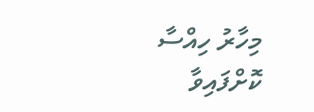މިހާރު ހިއްސާ ކޮށްފައިވާ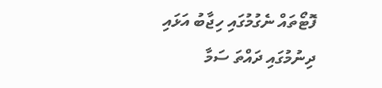ފޮޓޯތައް ނެގުމުގައި ހިޖާބު އަޅައި ދިނުމުގައި ދައްތަ ސަމާ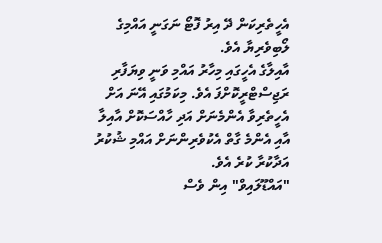އެހީތެރިކަން ދޭ އިރު ފޮޓޯ ނަގަނީ އައްމިގެ ލޯބިވެރިޔާ އެވެ.
އާއިލާގެ އެހީގައި މިހާރު އައްމި ވަނީ ވިޔަފާރި ރަޖިސްޓްރީކޮށްފަ އެވެ. މިކަމުގައި އޭނަ އަށް އެހީތެރިވާ އެންމެނަށް އަދި ހާއްސަކޮށް އާއިލާ އާއި އެންމެ ގާތް އެކުވެރިންނަށް އައްމި ޝުކުރު އަދާކުރާ ކުރެ އެވެ.
"އައްޑޫލައިވް" އިން ވެސް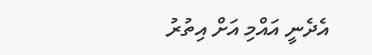އެދެނީ އައްމި އަށް އިތުރު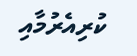ކުރިއެރުމާއި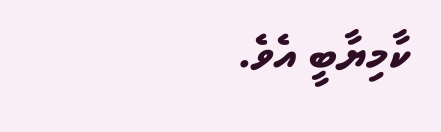ކާމިޔާބީ އެވެ.